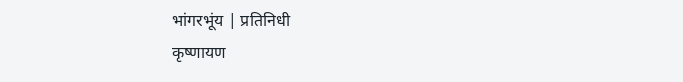भांगरभूंय | प्रतिनिधी
कृष्णायण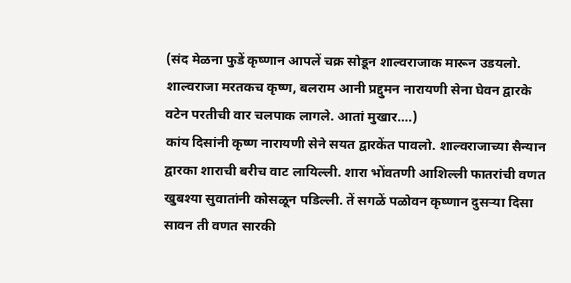(संद मेळना फुडें कृष्णान आपलें चक्र सोडून शाल्वराजाक मारून उडयलो. शाल्वराजा मरतकच कृष्ण, बलराम आनी प्रद्दुमन नारायणी सेना घेवन द्वारके वटेन परतीची वार चलपाक लागले. आतां मुखार….)
कांय दिसांनी कृष्ण नारायणी सेने सयत द्वारकेंत पावलो. शाल्वराजाच्या सैन्यान द्वारका शाराची बरीच वाट लायिल्ली. शारा भोंवतणी आशिल्ली फातरांची वणत खुबश्या सुवातांनी कोसळून पडिल्ली. तें सगळें पळोवन कृष्णान दुसऱ्या दिसा सावन ती वणत सारकी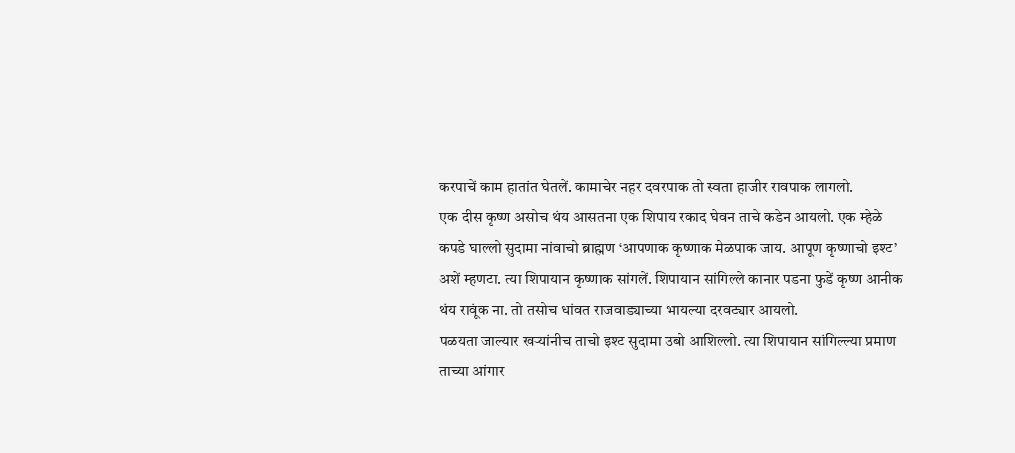करपाचें काम हातांत घेतलें. कामाचेर नहर दवरपाक तो स्वता हाजीर रावपाक लागलो.
एक दीस कृष्ण असोच थंय आसतना एक शिपाय रकाद घेवन ताचे कडेन आयलो. एक म्हेळे कपडे घाल्लो सुदामा नांवाचो ब्राह्मण ‘आपणाक कृष्णाक मेळपाक जाय. आपूण कृष्णाचो इश्ट’ अशें म्हणटा. त्या शिपायान कृष्णाक सांगलें. शिपायान सांगिल्ले कानार पडना फुडें कृष्ण आनीक थंय रावूंक ना. तो तसोच धांवत राजवाड्याच्या भायल्या दरवट्यार आयलो.
पळयता जाल्यार खऱ्यांनीच ताचो इश्ट सुदामा उबो आशिल्लो. त्या शिपायान सांगिल्ल्या प्रमाण ताच्या आंगार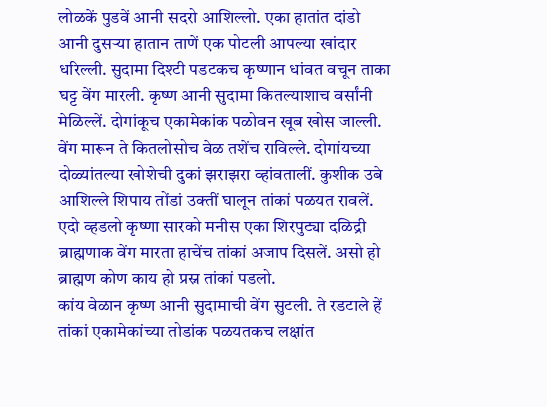लोळकें पुडवें आनी सदरो आशिल्लो. एका हातांत दांडो आनी दुसऱ्या हातान ताणें एक पोटली आपल्या खांदार धरिल्ली. सुदामा दिश्टी पडटकच कृष्णान धांवत वचून ताका घट्ट वेंग मारली. कृष्ण आनी सुदामा कितल्याशाच वर्सांनी मेळिल्लें. दोगांकूच एकामेकांक पळोवन खूब खोस जाल्ली. वेंग मारून ते कितलोसोच वेळ तशेंच राविल्ले. दोगांयच्या दोळ्यांतल्या खोशेची दुकां झराझरा व्हांवतालीं. कुशीक उबे आशिल्ले शिपाय तोंडां उक्तीं घालून तांकां पळयत रावलें. एदो व्हडलो कृष्णा सारको मनीस एका शिरपुट्या दळिद्री ब्राह्मणाक वेंग मारता हाचेंच तांकां अजाप दिसलें. असो हो ब्राह्मण कोण काय हो प्रस्न तांकां पडलो.
कांय वेळान कृष्ण आनी सुदामाची वेंग सुटली. ते रडटाले हें तांकां एकामेकांच्या तोडांक पळयतकच लक्षांत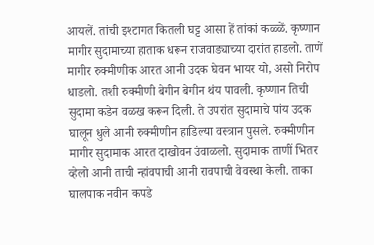आयलें. तांची इश्टागत कितली घट्ट आसा हें तांकां कळ्ळें. कृष्णान मागीर सुदामाच्या हाताक धरून राजवाड्याच्या दारांत हाडलो. ताणें मागीर रुक्मीणीक आरत आनी उदक घेवन भायर यो, असो निरोप धाडलो. तशी रुक्मीणी बेगीन बेगीन थंय पावली. कृष्णान तिची सुदामा कडेन वळख करून दिली. ते उपरांत सुदामाचे पांय उदक घालून धुले आनी रुक्मीणीन हाडिल्या वस्त्रान पुसले. रुक्मीणीन मागीर सुदामाक आरत दाखोवन उंवाळलो. सुदामाक ताणीं भितर व्हेलो आनी ताची न्हांवपाची आनी रावपाची वेवस्था केली. ताका घालपाक नवीन कपडे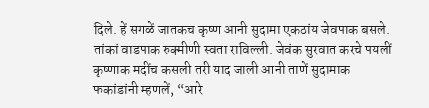दिले. हें सगळें जातकच कृष्ण आनी सुदामा एकठांय जेवपाक बसले. तांकां वाडपाक रुक्मीणी स्वता राविल्ली. जेवंक सुरवात करचे पयलीं कृष्णाक मदींच कसली तरी याद जाली आनी ताणें सुदामाक फकांडांनी म्हणलें, “आरे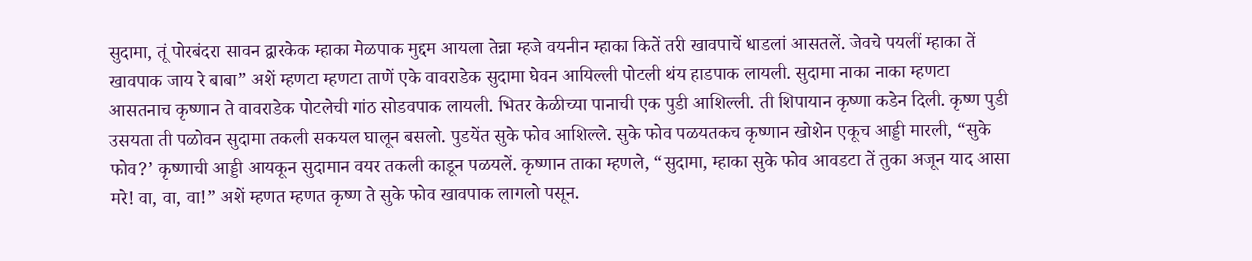सुदामा, तूं पोरबंदरा सावन द्वारकेक म्हाका मेळपाक मुद्दम आयला तेन्ना म्हजे वयनीन म्हाका कितें तरी खावपाचें धाडलां आसतलें. जेवचे पयलीं म्हाका तें खावपाक जाय रे बाबा” अशें म्हणटा म्हणटा ताणें एके वावराडेक सुदामा घेवन आयिल्ली पोटली थंय हाडपाक लायली. सुदामा नाका नाका म्हणटा आसतनाच कृष्णान ते वावराडेक पोटलेची गांठ सोडवपाक लायली. भितर केळीच्या पानाची एक पुडी आशिल्ली. ती शिपायान कृष्णा कडेन दिली. कृष्ण पुडी उसयता ती पळोवन सुदामा तकली सकयल घालून बसलो. पुडयेंत सुके फोव आशिल्ले. सुके फोव पळयतकच कृष्णान खोशेन एकूच आड्डी मारली, “सुके फोव?’ कृष्णाची आड्डी आयकून सुदामान वयर तकली काडून पळयलें. कृष्णान ताका म्हणले, “सुदामा, म्हाका सुके फोव आवडटा तें तुका अजून याद आसा मरे! वा, वा, वा!” अशें म्हणत म्हणत कृष्ण ते सुके फोव खावपाक लागलो पसून.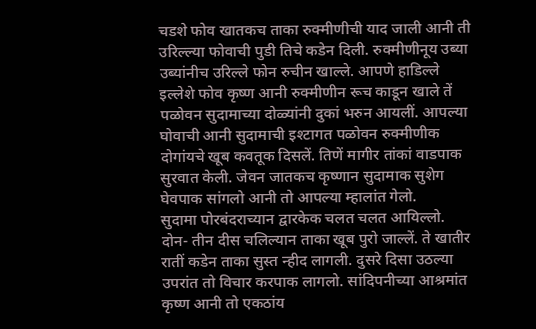चडशे फोव खातकच ताका रुक्मीणीची याद जाली आनी ती उरिल्ल्या फोवाची पुडी तिचे कडेन दिली. रुक्मीणीनूय उब्या उब्यांनीच उरिल्ले फोन रुचीन खाल्ले. आपणे हाडिल्ले इल्लेशे फोव कृष्ण आनी रुक्मीणीन रूच काडून खाले तें पळोवन सुदामाच्या दोळ्यांनी दुकां भरुन आयलीं. आपल्या घोवाची आनी सुदामाची इश्टागत पळोवन रुक्मीणीक दोगांयचे खूब कवतूक दिसलें. तिणें मागीर तांकां वाडपाक सुरवात केली. जेवन जातकच कृष्णान सुदामाक सुशेग घेवपाक सांगलो आनी तो आपल्या म्हालांत गेलो.
सुदामा पोरबंदराच्यान द्वारकेक चलत चलत आयिल्लो. दोन- तीन दीस चलिल्यान ताका खूब पुरो जाल्लें. ते खातीर रातीं कडेन ताका सुस्त न्हीद लागली. दुसरे दिसा उठल्या उपरांत तो विचार करपाक लागलो. सांदिपनीच्या आश्रमांत कृष्ण आनी तो एकठांय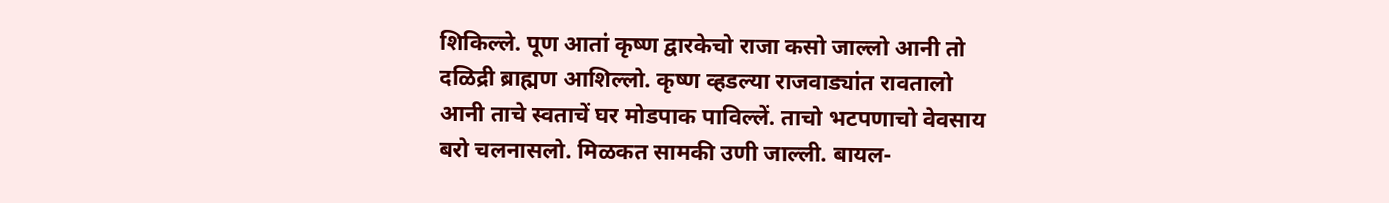शिकिल्ले. पूण आतां कृष्ण द्वारकेचो राजा कसो जाल्लो आनी तो दळिद्री ब्राह्मण आशिल्लो. कृष्ण व्हडल्या राजवाड्यांत रावतालो आनी ताचे स्वताचें घर मोडपाक पाविल्लें. ताचो भटपणाचो वेवसाय बरो चलनासलो. मिळकत सामकी उणी जाल्ली. बायल-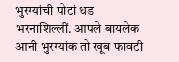भुरग्यांची पोटां धड भरनाशिल्लीं. आपले बायलेक आनी भुरग्यांक तो खूब फावटी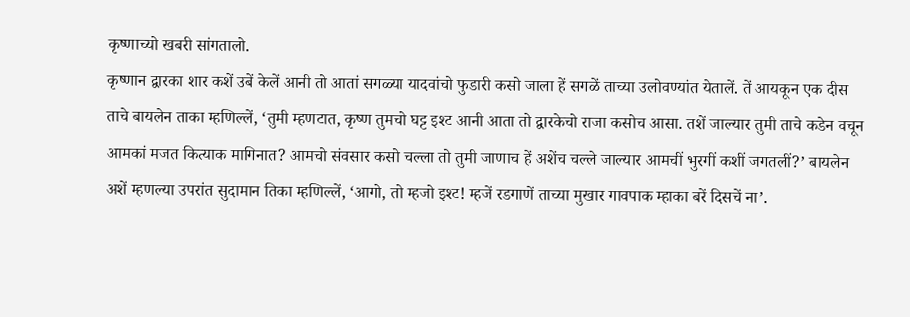कृष्णाच्यो खबरी सांगतालो.
कृष्णान द्वारका शार कशें उबें केलें आनी तो आतां सगळ्या यादवांचो फुडारी कसो जाला हें सगळें ताच्या उलोवण्यांत येतालें. तें आयकून एक दीस ताचे बायलेन ताका म्हणिल्लें, ‘तुमी म्हणटात, कृष्ण तुमचो घट्ट इश्ट आनी आता तो द्वारकेचो राजा कसोच आसा. तशें जाल्यार तुमी ताचे कडेन वचून आमकां मजत कित्याक मागिनात? आमचो संवसार कसो चल्ला तो तुमी जाणाच हें अशेंच चल्ले जाल्यार आमचीं भुरगीं कशीं जगतलीं?’ बायलेन अशें म्हणल्या उपरांत सुदामान तिका म्हणिल्लें, ‘आगो, तो म्हजो इश्ट! म्हजें रडगाणें ताच्या मुखार गावपाक म्हाका बरें दिसचें ना’.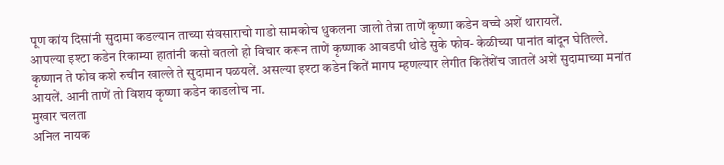पूण कांय दिसांनी सुदामा कडल्यान ताच्या संवसाराचो गाडो सामकोच धुकलना जालो तेन्ना ताणें कृष्णा कडेन वच्चे अशें थारायलें.
आपल्या इश्टा कडेन रिकाम्या हातांनी कसो वतलो हो विचार करून ताणें कृष्णाक आवडपी थोडे सुके फोव- केळीच्या पानांत बांदून घेतिल्ले. कृष्णान ते फोव कशे रुचीन खाल्ले ते सुदामान पळयलें. असल्या इश्टा कडेन कितें मागप म्हणल्यार लेगीत कितेंशेंच जातलें अशें सुदामाच्या मनांत आयलें. आनी ताणें तो विशय कृष्णा कडेन काडलोच ना.
मुखार चलता
अनिल नायक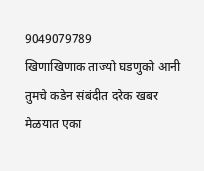9049079789
खिणाखिणाक ताज्यो घडणुको आनी तुमचे कडेन संबंदीत दरेक खबर मेळयात एका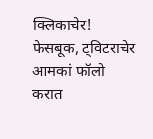क्लिकाचेर! फेसबूक, ट्विटराचेर आमकां फॉलो करात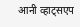आनी व्हाट्सएप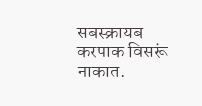सबस्क्रायब करपाक विसरूं नाकात.